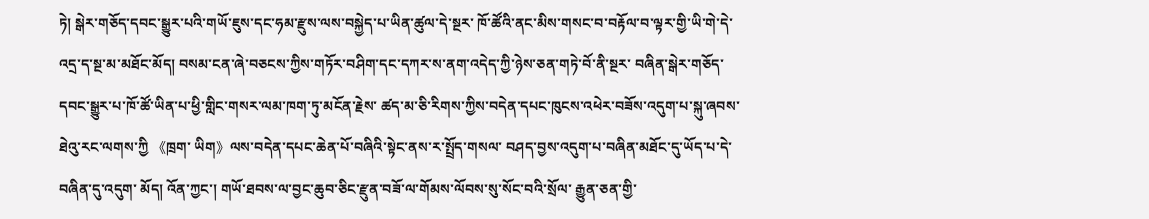ཏེ། སྒེར་གཅོད་དབང་སྒྱུར་པའི་གཡོ་ཇུས་དང་ཧམ་རྫུས་ལས་བསྐྱེད་པ་ཡིན་ཚུལ་དེ་སྔར་ ཁོ་ཚོའི་ནང་མིས་གསང་བ་བརྟོལ་བ་ལྟར་གྱི་ཡི་གེ་དེ་འདྲ་ད་སྔ་མ་མཐོང་མོད། བསམ་ངན་ཞེ་བཅངས་ཀྱིས་གཏོར་བཤིག་དང་དཀར་ས་ནག་འདེད་ཀྱི་ཉེས་ཅན་གཏེ་བོ་ནི་སྔར་ བཞིན་སྒེར་གཅོད་དབང་སྒྱུར་པ་ཁོ་ཚོ་ཡིན་པ་ཕྱི་གླིང་གསར་ལམ་ཁག་ཏུ་མངོན་རྗེས་ ཚད་མ་ཅི་རིགས་ཀྱིས་བདེན་དཔང་ཁུངས་འཕེར་བཟོས་འདུག་པ་སྐུ་ཞབས་ཐེའུ་རང་ལགས་ཀྱི 《ཁྲག་ ཡིག》ལས་བདེན་དཔང་ཆེན་པོ་བཞིའི་སྟེང་ནས་ར་སྤྲོད་གསལ་ བཤད་བྱས་འདུག་པ་བཞིན་མཐོང་དུ་ཡོད་པ་དེ་བཞིན་དུ་འདུག་ མོད། འོན་ཀྱང་། གཡོ་ཐབས་ལ་བྱང་ཆུབ་ཅིང་རྫུན་བཟོ་ལ་གོམས་ལོབས་སུ་སོང་བའི་སྲོལ་ རྒྱུན་ཅན་གྱི་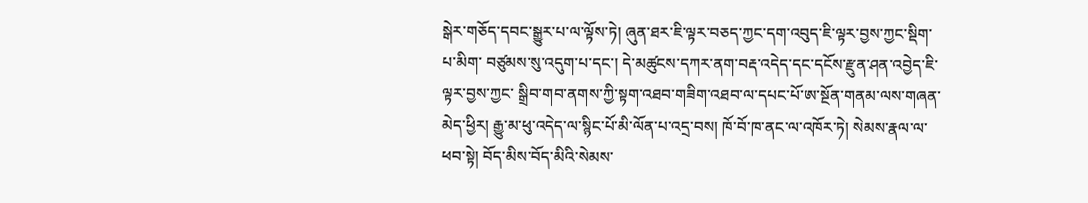སྒེར་གཅོད་དབང་སྒྱུར་པ་ལ་ལྟོས་ཏེ། ཞུན་ཐར་ཇི་ལྟར་བཅད་ཀྱང་དག་འབུད་ཇི་ལྟར་བྱས་ཀྱང་སྡིག་པ་མིག་ བཙུམས་སུ་འདུག་པ་དང་། དེ་མཚུངས་དཀར་ནག་བརྡ་འདེད་དང་དངོས་རྫུན་ཤན་འབྱེད་ཇི་ལྟར་བྱས་ཀྱང་ སྒྲིབ་གབ་ནགས་ཀྱི་སྟག་འཐབ་གཟིག་འཐབ་ལ་དཔང་པོ་ཨ་སྔོན་གནམ་ལས་གཞན་མེད་ཕྱིར། རྒྱུ་མ་ཕུ་འདེད་ལ་སྙིང་པོ་མི་ལོན་པ་འདྲ་བས། ཁོ་བོ་ཁ་ནང་ལ་འཁོར་ཏེ། སེམས་རྣལ་ལ་ཕབ་སྟེ། བོད་མིས་བོད་མིའི་སེམས་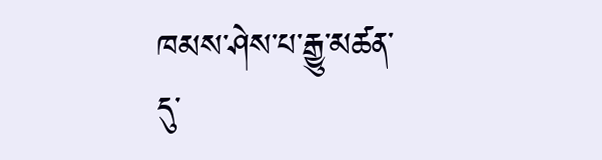ཁམས་ཤེས་པ་རྒྱུ་མཚན་དུ་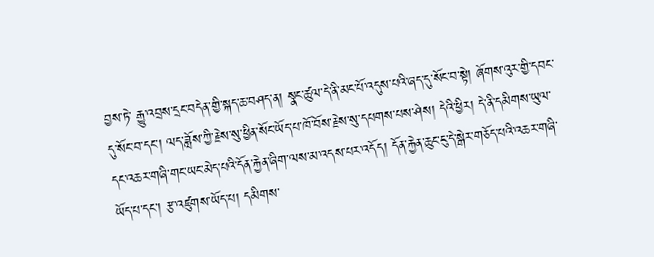བྱས་ཏེ་ རྒྱུ་འབྲས་དྲང་བདེན་གྱི་སྐད་ཆ་བཤད་ན། སྣང་ཚུལ་དེ་ནི་མང་པོ་འདུས་པའི་ཞད་དུ་སོང་བ་སྟེ། ཞོགས་འུར་གྱི་དབང་དུ་སོང་བ་དང་། ལད་ཟློས་ཀྱི་རྗེས་སུ་ཕྱིན་སོང་ཡོད་པ་ཁོ་བོས་རྗེས་སུ་དཔགས་པས་ཤེས། དེའི་ཕྱིར། དེ་ནི་དམིགས་ཡུལ་དང་འཆར་གཞི་གང་ཡང་མེད་པའི་དོན་རྐྱེན་ཞིག་ལས་མ་འདས་པར་འདོད། དོན་རྐྱེན་ཆུང་ངུ་དེ་སྒེར་གཅོད་པའི་འཆར་གཞི་ཡོད་པ་དང་། རྩ་འཛུགས་ཡོད་པ། དམིགས་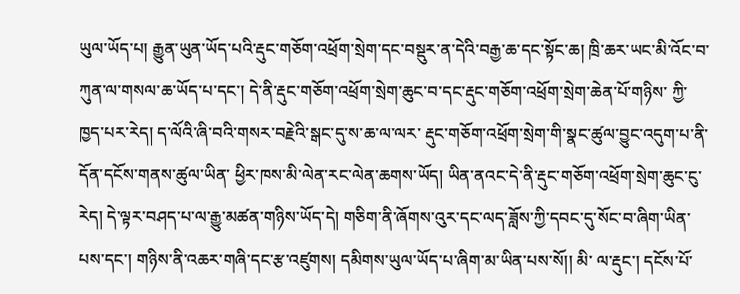ཡུལ་ཡོད་པ། རྒྱུན་ཡུན་ཡོད་པའི་རྡུང་གཅོག་འཕྲོག་སྲེག་དང་བསྡུར་ན་དེའི་བརྒྱ་ཆ་དང་སྟོང་ཆ། ཁྲི་ཆར་ཡང་མི་འོང་བ་ཀུན་ལ་གསལ་ཆ་ཡོད་པ་དང་། དེ་ནི་རྡུང་གཅོག་འཕྲོག་སྲེག་ཆུང་བ་དང་རྡུང་གཅོག་འཕྲོག་སྲེག་ཆེན་པོ་གཉིས་ ཀྱི་ཁྱད་པར་རེད། ད་ལོའི་ཞི་བའི་གསར་བརྗེའི་སྒང་དུ་ས་ཆ་ལ་ལར་ རྡུང་གཅོག་འཕྲོག་སྲེག་གི་སྣང་ཚུལ་བྱུང་འདུག་པ་ནི་དོན་དངོས་གནས་ཚུལ་ཡིན་ ཕྱིར་ཁས་མི་ལེན་རང་ལེན་ཆགས་ཡོད། ཡིན་ནའང་དེ་ནི་རྡུང་གཅོག་འཕྲོག་སྲེག་ཆུང་ངུ་རེད། དེ་ལྟར་བཤད་པ་ལ་རྒྱུ་མཚན་གཉིས་ཡོད་དེ། གཅིག་ནི་ཞོགས་འུར་དང་ལད་ཟློས་ཀྱི་དབང་དུ་སོང་བ་ཞིག་ཡིན་པས་དང་། གཉིས་ནི་འཆར་གཞི་དང་རྩ་འཛུགས། དམིགས་ཡུལ་ཡོད་པ་ཞིག་མ་ཡིན་པས་སོ།། མི་ ལ་རྡུང་། དངོས་པོ་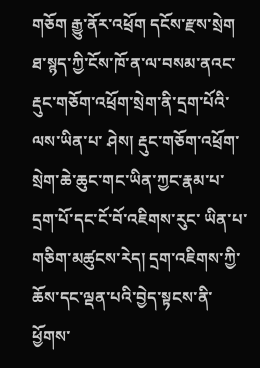གཅོག རྒྱུ་ནོར་འཕྲོག དངོས་རྫས་སྲེག ཐ་སྙད་ཀྱི་ངོས་ཁོ་ན་ལ་བསམ་ནའང་རྡུང་གཅོག་འཕྲོག་སྲེག་ནི་དྲག་པོའི་ལས་ཡིན་པ་ ཤེས། རྡུང་གཅོག་འཕྲོག་སྲེག་ཆེ་ཆུང་གང་ཡིན་ཀྱང་རྣམ་པ་དྲག་པོ་དང་ངོ་བོ་འཇིགས་རུང་ ཡིན་པ་གཅིག་མཚུངས་རེད། དྲག་འཇིགས་ཀྱི་ཆོས་དང་ལྡན་པའི་བྱེད་སྟངས་ནི་ཕྱོགས་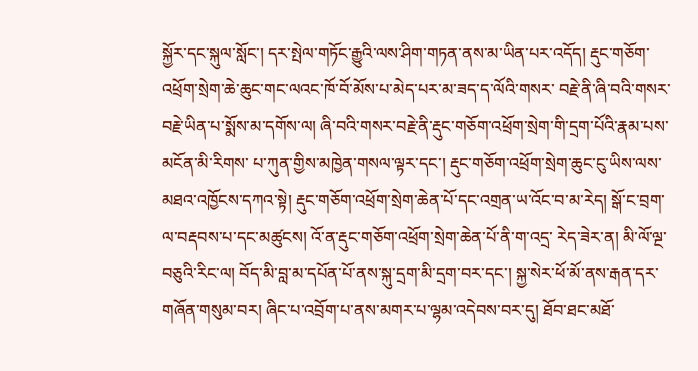སྐྱོར་དང་སྐུལ་སློང་། དར་སྤེལ་གཏོང་རྒྱུའི་ལས་ཤིག་གཏན་ནས་མ་ཡིན་པར་འདོད། རྡུང་གཅོག་འཕྲོག་སྲེག་ཆེ་ཆུང་གང་ལའང་ཁོ་བོ་མོས་པ་མེད་པར་མ་ཟད་ད་ལོའི་གསར་ བརྗེ་ནི་ཞི་བའི་གསར་བརྗེ་ཡིན་པ་སྨོས་མ་དགོས་ལ། ཞི་བའི་གསར་བརྗེ་ནི་རྡུང་གཅོག་འཕྲོག་སྲེག་གི་དྲག་པོའི་རྣམ་པས་མངོན་མི་རིགས་ པ་ཀུན་གྱིས་མཁྱེན་གསལ་ལྟར་དང་། རྡུང་གཅོག་འཕྲོག་སྲེག་ཆུང་ངུ་ཡིས་ལས་མཐའ་འཁྱོངས་དཀའ་སྟེ། རྡུང་གཅོག་འཕྲོག་སྲེག་ཆེན་པོ་དང་འགྲན་ཡ་འོང་བ་མ་རེད། སྒོ་ང་བྲག་ལ་བརྡབས་པ་དང་མཚུངས། འོ་ན་རྡུང་གཅོག་འཕྲོག་སྲེག་ཆེན་པོ་ནི་ག་འདྲ་ རེད་ཟེར་ན། མི་ལོ་ལྔ་བཅུའི་རིང་ལ། བོད་མི་བླ་མ་དཔོན་པོ་ནས་སྐུ་དྲག་མི་དྲག་བར་དང་། སྐྱ་སེར་ཕོ་མོ་ནས་རྒན་དར་གཞོན་གསུམ་བར། ཞིང་པ་འབྲོག་པ་ནས་མགར་པ་ལྷམ་འདེབས་བར་དུ། ཐོབ་ཐང་མཐོ་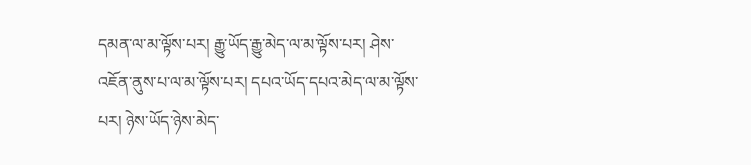དམན་ལ་མ་ལྟོས་པར། རྒྱུ་ཡོད་རྒྱུ་མེད་ལ་མ་ལྟོས་པར། ཤེས་འཇོན་ནུས་པ་ལ་མ་ལྟོས་པར། དཔའ་ཡོད་དཔའ་མེད་ལ་མ་ལྟོས་པར། ཉེས་ཡོད་ཉེས་མེད་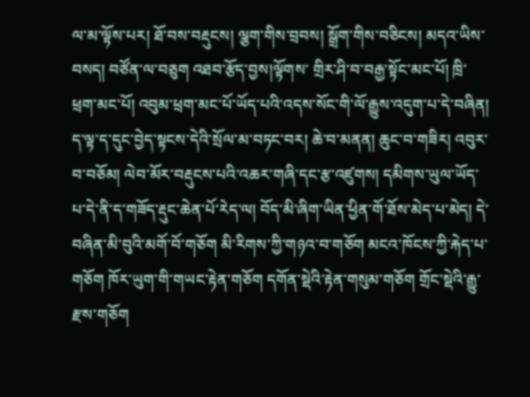ལ་མ་ལྟོས་པར། ཐོ་བས་བརྡུངས། ལྕག་གིས་བྲབས། སྒྲོག་གིས་བཅིངས། མདའ་ཡིས་བསད། བཙོན་ལ་བཅུག འཐབ་རྩོད་བྱས།ལྟོགས་ གྲིར་ཤི་བ་བརྒྱ་སྟོང་མང་པོ། ཁྲི་ཕྲག་མང་པོ། འབུམ་ཕྲག་མང་པོ་ཡོད་པའི་འདས་སོང་གི་ལོ་རྒྱུས་འདུག་པ་དེ་བཞིན། ད་ལྟ་ད་དུང་བྱེད་སྟངས་དེའི་སྲོལ་མ་བཏང་བར། ཆེ་བ་མནན། ཆུང་བ་གཟིར། འབུར་བ་བཅོམ། ལེབ་མོར་བརྡུངས་པའི་འཆར་གཞི་དང་རྩ་འཛུགས། དམིགས་ཡུལ་ཡོད་པ་དེ་ནི་ད་གཟོད་རྡུང་ཆེན་པོ་རེད་ལ། བོད་མི་ཞིག་ཡིན་ཕྱིན་གོ་ཐོས་མེད་པ་མེད། དེ་བཞིན་མི་བུའི་མགོ་བོ་གཅོག མི་རིགས་ཀྱི་གཉའ་བ་གཅོག མངའ་ཁོངས་ཀྱི་རྐེད་པ་གཅོག ཁོར་ཡུག་གི་གཡང་རྟེན་གཅོག དགོན་སྡེའི་རྟེན་གསུམ་གཅོག གྲོང་སྡེའི་རྒྱུ་རྫས་གཅོག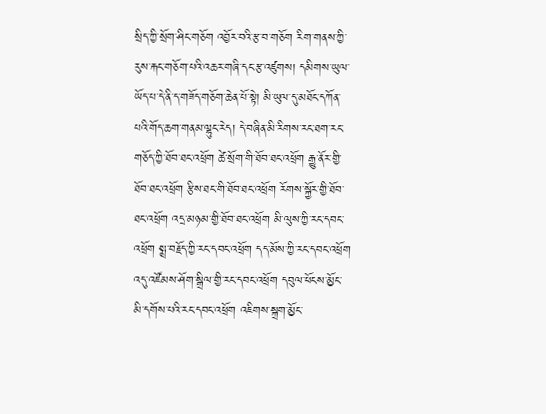སྲིད་ཀྱི་སྲོག་ཤིང་གཅོག འབྱོར་བའི་རྩ་བ་གཅོག རིག་གནས་ཀྱི་རུས་རྐང་གཅོག་པའི་འཆར་གཞི་དང་རྩ་འཛུགས། དམིགས་ཡུལ་ཡོད་པ་དེ་ནི་ད་གཟོད་གཅོག་ཆེན་པོ་སྟེ། མི་ཡུལ་དུ་མཐོང་དཀོན་པའི་གོད་ཆག་གནམ་ལྷུང་རེད། དེ་བཞིན་མི་རིགས་རང་ཐག་རང་གཅོད་ཀྱི་ཐོབ་ཐང་འཕྲོག ཚེ་སྲོག་གི་ཐོབ་ཐང་འཕྲོག རྒྱུ་ནོར་གྱི་ཐོབ་ཐང་འཕྲོག རྩིས་ཐང་གི་ཐོབ་ཐང་འཕྲོག རོགས་སྐྱོར་གྱི་ཐོབ་ཐང་འཕྲོག འདྲ་མཉམ་གྱི་ཐོབ་ཐང་འཕྲོག མི་ལུས་ཀྱི་རང་དབང་འཕྲོག སྨྲ་བརྗོད་ཀྱི་རང་དབང་འཕྲོག དད་མོས་ཀྱི་རང་དབང་འཕྲོག འདུ་འཛོམས་ཤོག་སྒྲིལ་གྱི་རང་དབང་འཕྲོག དབུལ་ཕོངས་མྱོང་མི་དགོས་པའི་རང་དབང་འཕྲོག འཇིགས་སྐྲག་མྱོང་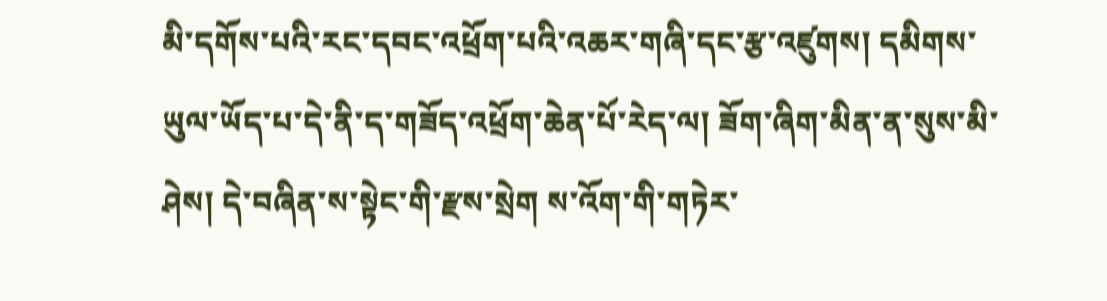མི་དགོས་པའི་རང་དབང་འཕྲོག་པའི་འཆར་གཞི་དང་རྩ་འཛུགས། དམིགས་ཡུལ་ཡོད་པ་དེ་ནི་ད་གཟོད་འཕྲོག་ཆེན་པོ་རེད་ལ། ཟོག་ཞིག་མིན་ན་སུས་མི་ཤེས། དེ་བཞིན་ས་སྟེང་གི་རྫས་སྲེག ས་འོག་གི་གཏེར་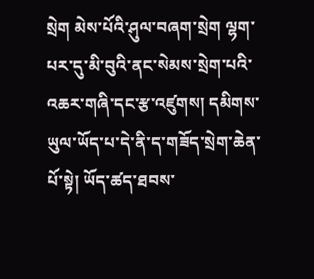སྲེག མེས་པོའི་ཤུལ་བཞག་སྲེག ལྷག་པར་དུ་མི་བུའི་ནང་སེམས་སྲེག་པའི་འཆར་གཞི་དང་རྩ་འཛུགས། དམིགས་ཡུལ་ཡོད་པ་དེ་ནི་ད་གཟོད་སྲེག་ཆེན་པོ་སྟེ། ཡོད་ཚད་ཐབས་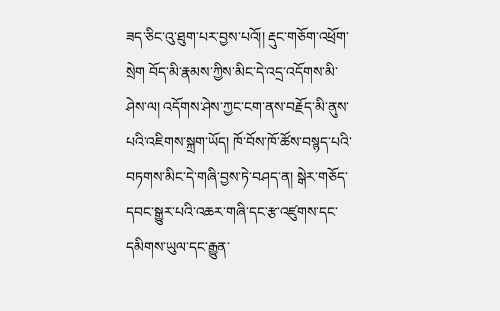ཟད་ཅིང་འུ་ཐུག་པར་བྱས་པའོ།། རྡུང་གཅོག་འཕྲོག་སྲེག བོད་མི་རྣམས་ཀྱིས་མིང་དེ་འདྲ་འདོགས་མི་ཤེས་ལ། འདོགས་ཤེས་ཀྱང་ངག་ནས་བརྗོད་མི་ནུས་པའི་འཇིགས་སྐྲག་ཡོད། ཁོ་བོས་ཁོ་ཚོས་བསྙད་པའི་ བཏགས་མིང་དེ་གཞི་བྱས་ཏེ་བཤད་ན། སྒེར་གཅོད་དབང་སྒྱུར་པའི་འཆར་གཞི་དང་རྩ་འཛུགས་དང་དམིགས་ཡུལ་དང་རྒྱུན་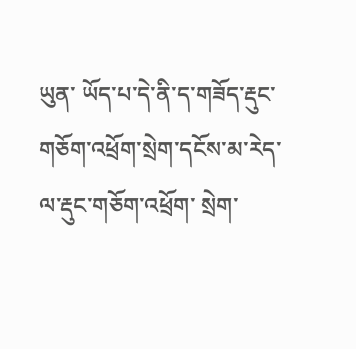ཡུན་ ཡོད་པ་དེ་ནི་ད་གཟོད་རྡུང་གཅོག་འཕྲོག་སྲེག་དངོས་མ་རེད་ལ་རྡུང་གཅོག་འཕྲོག་ སྲེག་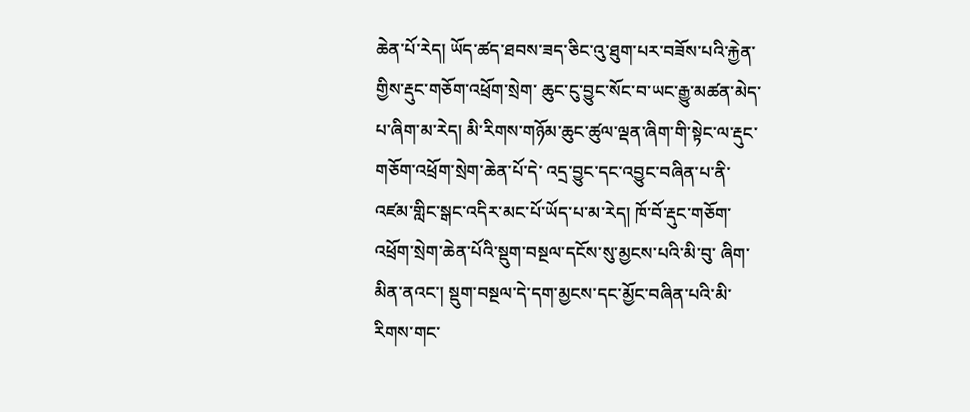ཆེན་པོ་རེད། ཡོད་ཚད་ཐབས་ཟད་ཅིང་འུ་ཐུག་པར་བཟོས་པའི་རྐྱེན་གྱིས་རྡུང་གཅོག་འཕྲོག་སྲེག་ ཆུང་ངུ་བྱུང་སོང་བ་ཡང་རྒྱུ་མཚན་མེད་པ་ཞིག་མ་རེད། མི་རིགས་གཉོམ་ཆུང་ཚུལ་ལྡན་ཞིག་གི་སྟེང་ལ་རྡུང་གཅོག་འཕྲོག་སྲེག་ཆེན་པོ་དེ་ འདྲ་བྱུང་དང་འབྱུང་བཞིན་པ་ནི་འཛམ་གླིང་སྒང་འདིར་མང་པོ་ཡོད་པ་མ་རེད། ཁོ་བོ་རྡུང་གཅོག་འཕྲོག་སྲེག་ཆེན་པོའི་སྡུག་བསྔལ་དངོས་སུ་མྱངས་པའི་མི་བུ་ ཞིག་མིན་ནའང་། སྡུག་བསྔལ་དེ་དག་མྱངས་དང་མྱོང་བཞིན་པའི་མི་རིགས་གང་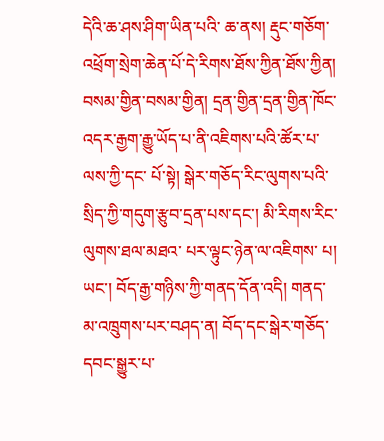དེའི་ཆ་ཤས་ཤིག་ཡིན་པའི་ ཆ་ནས། རྡུང་གཅོག་འཕྲོག་སྲེག་ཆེན་པོ་དེ་རིགས་ཐོས་ཀྱིན་ཐོས་ཀྱིན། བསམ་གྱིན་བསམ་གྱིན། དྲན་གྱིན་དྲན་གྱིན་ཁོང་འདར་རྒྱག་རྒྱུ་ཡོད་པ་ནི་འཇིགས་པའི་ཚོར་པ་ལས་ཀྱི་དང་ པོ་སྟེ། སྒེར་གཅོད་རིང་ལུགས་པའི་སྲིད་ཀྱི་གདུག་རྩུབ་དྲན་པས་དང་། མི་རིགས་རིང་ལུགས་ཐལ་མཐའ་ པར་ལྟུང་ཉེན་ལ་འཇིགས་ པ། ཡང་། བོད་རྒྱ་གཉིས་ཀྱི་གནད་དོན་འདི། གནད་མ་འཁྲུགས་པར་བཤད་ན། བོད་དང་སྒེར་གཅོད་དབང་སྒྱུར་པ་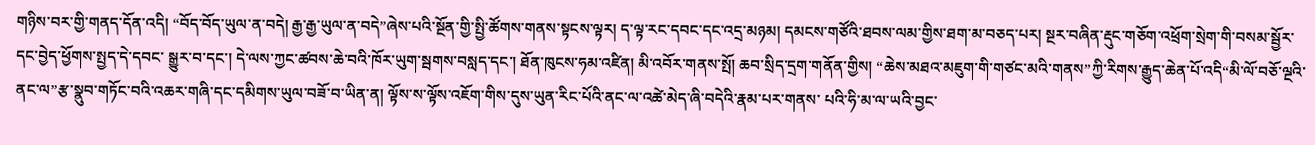གཉིས་བར་གྱི་གནད་དོན་འདི། “བོད་བོད་ཡུལ་ན་བདེ། རྒྱ་རྒྱ་ཡུལ་ན་བདེ”ཞེས་པའི་སྔོན་གྱི་སྤྱི་ཚོགས་གནས་སྟངས་ལྟར། ད་ལྟ་རང་དབང་དང་འདྲ་མཉམ། དམངས་གཙོའི་ཐབས་ལམ་གྱིས་ཐག་མ་བཅད་པར། སྔར་བཞིན་རྡུང་གཅོག་འཕྲོག་སྲེག་གི་བསམ་སྦྱོར་དང་བྱེད་ཕྱོགས་སྤྱད་དེ་དབང་ སྒྱུར་བ་དང་། དེ་ལས་ཀྱང་ཚབས་ཆེ་བའི་ཁོར་ཡུག་སྦགས་བསླད་དང་། ཐོན་ཁུངས་ཧམ་འཛིན། མི་འབོར་གནས་སྤོ། ཆབ་སྲིད་དྲག་གནོན་གྱིས། “ཆེས་མཐའ་མཇུག་གི་གཙང་མའི་གནས”ཀྱི་རིགས་རྒྱུད་ཆེན་པོ་འདི“མི་ལོ་བཅོ་ལྔའི་ ནང་ལ”རྩ་སྣུབ་གཏོང་བའི་འཆར་གཞི་དང་དམིགས་ཡུལ་བཟོ་བ་ཡིན་ན། ལྟོས་ས་ལྟོས་འཇོག་གིས་དུས་ཡུན་རིང་པོའི་ནང་ལ་འཚེ་མེད་ཞི་བདེའི་རྣམ་པར་གནས་ པའི་ཧི་མ་ལ་ཡའི་བྱང་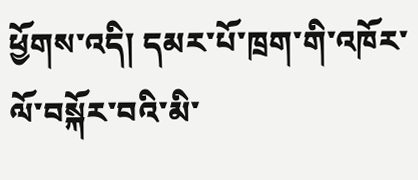ཕྱོགས་འདི། དམར་པོ་ཁྲག་གི་འཁོར་ལོ་བསྐོར་བའི་མི་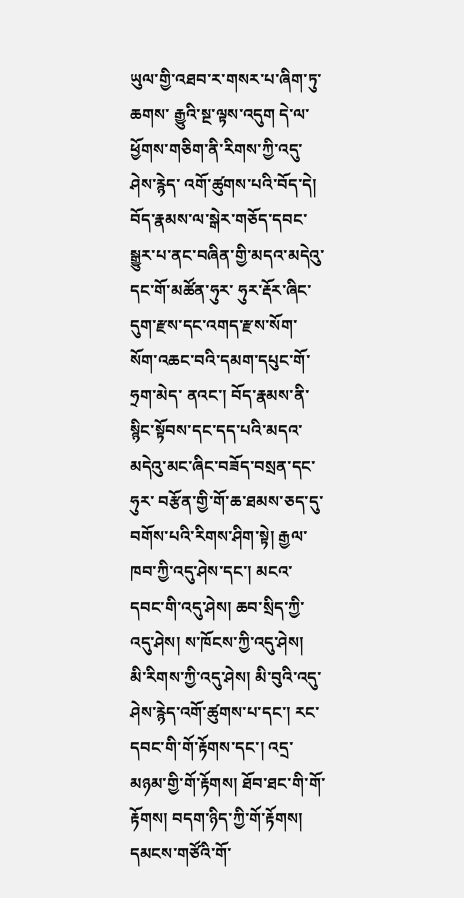ཡུལ་གྱི་འཐབ་ར་གསར་པ་ཞིག་ཏུ་ཆགས་ རྒྱུའི་སྔ་ལྟས་འདུག དེ་ལ་ཕྱོགས་གཅིག་ནི་རིགས་ཀྱི་འདུ་ཤེས་རྙེད་ འགོ་ཚུགས་པའི་བོད་དེ། བོད་རྣམས་ལ་སྒེར་གཅོད་དབང་སྒྱུར་པ་ནང་བཞིན་གྱི་མདའ་མདེའུ་དང་གོ་མཚོན་ཧུར་ ཧུར་རྡོར་ཞིང་དུག་རྫས་དང་འགད་རྫས་སོག་སོག་འཆང་བའི་དམག་དཔུང་གོ་ཧྲག་མེད་ ནའང་། བོད་རྣམས་ནི་སྙིང་སྟོབས་དང་དད་པའི་མདའ་མདེའུ་མང་ཞིང་བཟོད་བསྲན་དང་ཧུར་ བརྩོན་གྱི་གོ་ཆ་ཐམས་ཅད་དུ་བགོས་པའི་རིགས་ཤིག་སྟེ། རྒྱལ་ཁབ་ཀྱི་འདུ་ཤེས་དང་། མངའ་དབང་གི་འདུ་ཤེས། ཆབ་སྲིད་ཀྱི་འདུ་ཤེས། ས་ཁོངས་ཀྱི་འདུ་ཤེས། མི་རིགས་ཀྱི་འདུ་ཤེས། མི་བུའི་འདུ་ཤེས་རྙེད་འགོ་ཚུགས་པ་དང་། རང་དབང་གི་གོ་རྟོགས་དང་། འདྲ་མཉམ་གྱི་གོ་རྟོགས། ཐོབ་ཐང་གི་གོ་རྟོགས། བདག་ཉིད་ཀྱི་གོ་རྟོགས། དམངས་གཙོའི་གོ་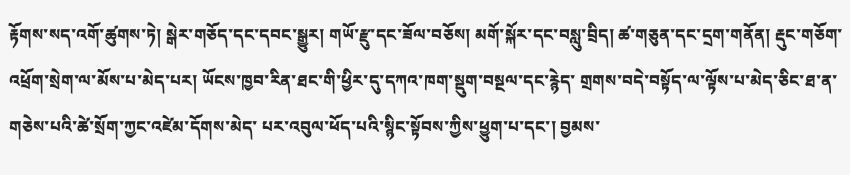རྟོགས་སད་འགོ་ཚུགས་ཏེ། སྒེར་གཅོད་དང་དབང་སྒྱུར། གཡོ་རྫུ་དང་ཟོལ་བཅོས། མགོ་སྐོར་དང་བསླུ་བྲིད། ཚ་གཅུན་དང་དྲག་གནོན། རྡུང་གཅོག་འཕྲོག་སྲེག་ལ་མོས་པ་མེད་པར། ཡོངས་ཁྱབ་རིན་ཐང་གི་ཕྱིར་དུ་དཀའ་ཁག་སྡུག་བསྔལ་དང་རྙེད་ གྲགས་བདེ་བསྟོད་ལ་ལྟོས་པ་མེད་ཅིང་ཐ་ན་གཅེས་པའི་ཚེ་སྲོག་ཀྱང་འཛེམ་དོགས་མེད་ པར་འབུལ་ཕོད་པའི་སྙིང་སྟོབས་ཀྱིས་ཕྱུག་པ་དང་། བྱམས་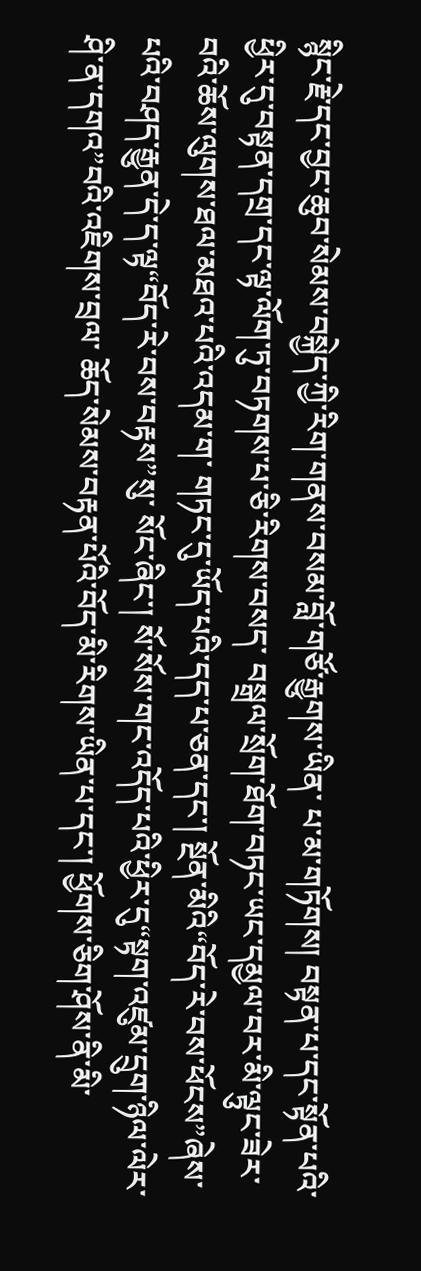སྙིང་རྗེ་དང་བྱང་ཆུབ་སེམས་བསྐྱེད་ཀྱི་རིག་གནས་བསམ་བློ་གཙོ་རྒྱུགས་ཡིན་ པ་མ་གཏོགས། བསྟན་པ་དང་སྟོན་པའི་ཕྱིར་དུ་བསྟན་དགྲ་དང་ལྟ་ལོག་ཏུ་བཏགས་པ་ཅི་རིགས་བསད་ བསྒྲལ་སྲོག་ཐོག་བཏང་ཡང་དམྱལ་བར་མི་ལྟུང་ཟེར་བའི་ཆོས་ལུགས་ཐལ་མཐའ་པའི་འདམ་ག་ གཏང་དུ་ཡོད་པའི་དད་པ་ཅན་དང་། སྔོན་མིའི“བོད་རེ་བས་ཕོངས”ཞེས་པའི་བཤད་རྒྱུན་དེ་ད་ལྟ“བོད་རེ་བས་བརྟས”སུ་ སོང་ཞིང་། སོ་སོས་གང་འདོད་པའི་ཕྱིར་དུ“སྟག་འཛུམ་དྲུག་ཉིལ་ལེར་ཤི་ན་དགའ”བའི་འཇིགས་བྲལ་ ཆོད་སེམས་བརྟན་པོའི་བོད་མི་རིགས་ཡིན་པ་དང་། ཕྱོགས་ཅིག་ཤོས་ནི་མི་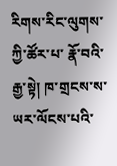རིགས་རིང་ལུགས་ཀྱི་ཚོར་པ་ རྣོ་བའི་རྒྱ་སྟེ། ཁ་གྲངས་ས་ཡར་ལོངས་པའི་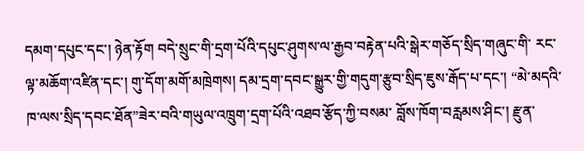དམག་དཔུང་དང་། ཉེན་རྟོག བདེ་སྲུང་གི་དྲག་པོའི་དཔུང་ཤུགས་ལ་རྒྱབ་བརྟེན་པའི་སྒེར་གཅོད་སྲིད་གཞུང་གི་ རང་ལྟ་མཆོག་འཛིན་དང་། གུ་དོག་མགོ་མཁྲེགས། དམ་དྲག་དབང་སྒྱུར་གྱི་གདུག་རྩུབ་སྲིད་ཇུས་རྒོད་པ་དང་། “མེ་མདའི་ཁ་ལས་སྲིད་དབང་ཐོན”ཟེར་བའི་གཡུལ་འཁྲུག་དྲག་པོའི་འཐབ་རྩོད་ཀྱི་བསམ་ བློས་ཁོག་བརླམས་ཤིང་། རྫུན་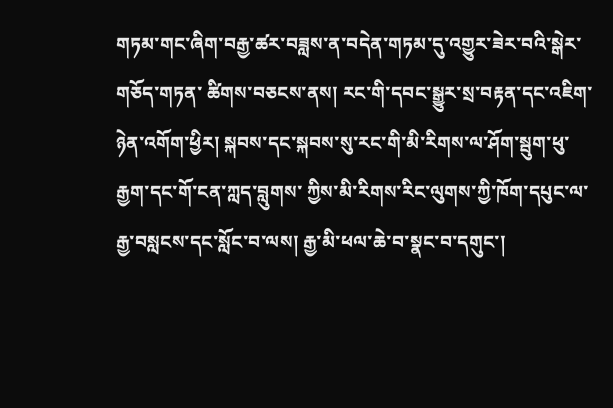གཏམ་གང་ཞིག་བརྒྱ་ཚར་བཟླས་ན་བདེན་གཏམ་དུ་འགྱུར་ཟེར་བའི་སྒེར་གཅོད་གཏན་ ཚིགས་བཅངས་ནས། རང་གི་དབང་སྒྱུར་སྲ་བརྟན་དང་འཇིག་ཉེན་འགོག་ཕྱིར། སྐབས་དང་སྐབས་སུ་རང་གི་མི་རིགས་ལ་ཤོག་སྦུག་ཕུ་རྒྱག་དང་གོ་ངན་ཀླད་བླུགས་ ཀྱིས་མི་རིགས་རིང་ལུགས་ཀྱི་ཁོག་དཔུང་ལ་རྒྱ་བསླངས་དང་སློང་བ་ལས། རྒྱ་མི་ཕལ་ཆེ་བ་སྣང་བ་དགུང་།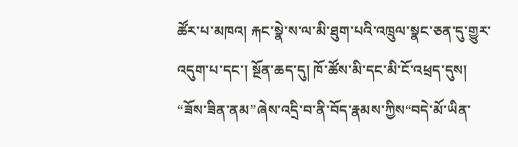ཚོར་པ་མཁའ། རྐང་སྣེ་ས་ལ་མི་ཐུག་པའི་འཁྲུལ་སྣང་ཅན་དུ་གྱུར་འདུག་པ་དང་། སྔོན་ཆད་དུ། ཁོ་ཚོས་མི་དང་མི་ངོ་འཕྲད་དུས། “ཟོས་ཟིན་ནམ”ཞེས་འདྲི་བ་ནི་བོད་རྣམས་ཀྱིས“བདེ་མོ་ཡིན་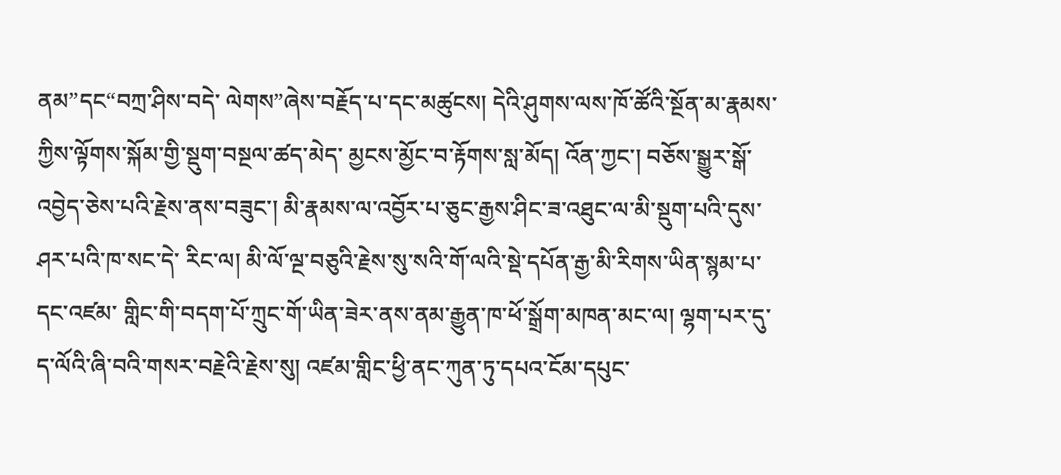ནམ”དང“བཀྲ་ཤིས་བདེ་ ལེགས”ཞེས་བརྗོད་པ་དང་མཚུངས། དེའི་ཤུགས་ལས་ཁོ་ཚོའི་སྔོན་མ་རྣམས་ཀྱིས་ལྟོགས་སྐོམ་གྱི་སྡུག་བསྔལ་ཚད་མེད་ མྱངས་མྱོང་བ་རྟོགས་སླ་མོད། འོན་ཀྱང་། བཅོས་སྒྱུར་སྒོ་འབྱེད་ཅེས་པའི་རྗེས་ནས་བཟུང་། མི་རྣམས་ལ་འབྱོར་པ་ཅུང་རྒྱས་ཤིང་ཟ་འཐུང་ལ་མི་སྡུག་པའི་དུས་ཤར་པའི་ཁ་སང་དེ་ རིང་ལ། མི་ལོ་ལྔ་བཅུའི་རྗེས་སུ་སའི་གོ་ལའི་སྡེ་དཔོན་རྒྱ་མི་རིགས་ཡིན་སྙམ་པ་དང་འཛམ་ གླིང་གི་བདག་པོ་ཀྲུང་གོ་ཡིན་ཟེར་ནས་ནམ་རྒྱུན་ཁ་ཕོ་སྒྲོག་མཁན་མང་ལ། ལྷག་པར་དུ་ད་ལོའི་ཞི་བའི་གསར་བརྗེའི་རྗེས་སུ། འཛམ་གླིང་ཕྱི་ནང་ཀུན་ཏུ་དཔའ་ངོམ་དཔུང་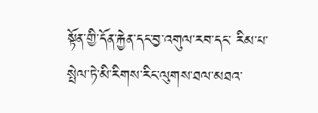སྟོན་གྱི་དོན་རྐྱེན་དང་བྱ་འགུལ་རབ་དང་ རིམ་པ་སྤེལ་ཏེ་མི་རིགས་རིང་ལུགས་ཐལ་མཐའ་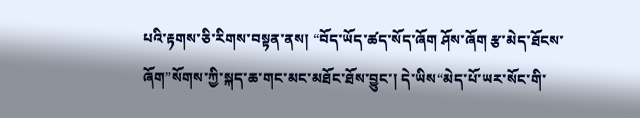པའི་རྟགས་ཅི་རིགས་བསྟན་ནས། “བོད་ཡོད་ཚད་སོད་ཞོག ཤོས་ཞོག རྩ་མེད་ཐོངས་ཞོག”སོགས་ཀྱི་སྐད་ཆ་གང་མང་མཐོང་ཐོས་བྱུང་། དེ་ཡིས“མེད་པོ་ཡར་སོང་གི་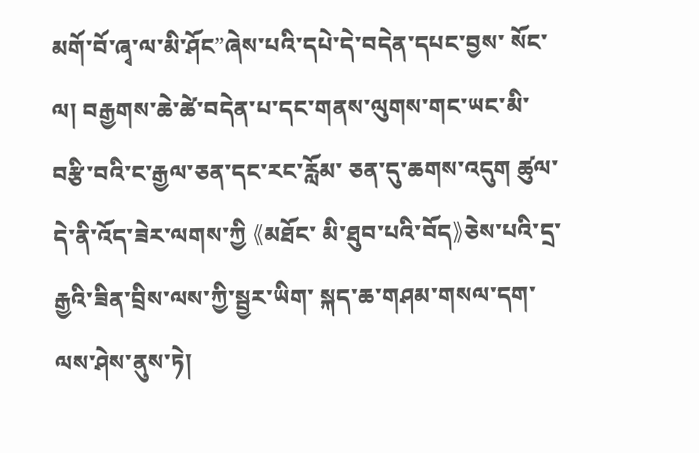མགོ་བོ་ཞྭ་ལ་མི་ཤོང”ཞེས་པའི་དཔེ་དེ་བདེན་དཔང་བྱས་ སོང་ ལ། བརྒྱགས་ཆེ་ཚེ་བདེན་པ་དང་གནས་ལུགས་གང་ཡང་མི་བརྩི་བའི་ང་རྒྱལ་ཅན་དང་རང་རློམ་ ཅན་དུ་ཆགས་འདུག ཚུལ་དེ་ནི་འོད་ཟེར་ལགས་ཀྱི 《མཐོང་ མི་ཐུབ་པའི་བོད》ཅེས་པའི་དྲ་རྒྱའི་ཟིན་བྲིས་ལས་ཀྱི་སྦྱར་ཡིག་ སྐད་ཆ་གཤམ་གསལ་དག་ལས་ཤེས་ནུས་ཏེ།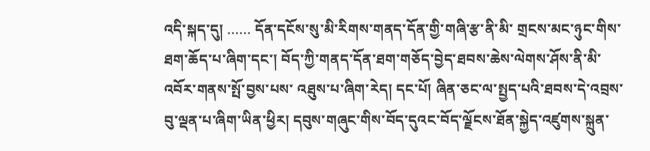འདི་སྐད་དུ། …… དོན་དངོས་སུ་མི་རིགས་གནད་དོན་གྱི་གཞི་རྩ་ནི་མི་ གྲངས་མང་ཉུང་གིས་ཐག་ཆོད་པ་ཞིག་དང་། བོད་ཀྱི་གནད་དོན་ཐག་གཅོད་བྱེད་ཐབས་ཆེས་ལེགས་ཤོས་ནི་མི་འབོར་གནས་སྤོ་བྱས་པས་ འཐུས་པ་ཞིག་རེད། དང་པོ། ཞིན་ཅང་ལ་སྤྱད་པའི་ཐབས་དེ་འབྲས་བུ་ལྡན་པ་ཞིག་ཡིན་ཕྱིར། དབུས་གཞུང་གིས་བོད་དུའང་བོད་ལྗོངས་ཐོན་སྐྱེད་འཛུགས་སྐྲུན་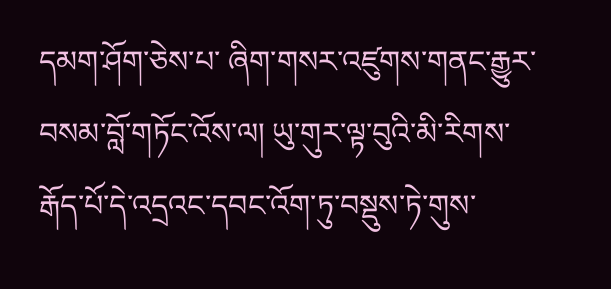དམག་ཤོག་ཅེས་པ་ ཞིག་གསར་འཛུགས་གནང་རྒྱུར་བསམ་བློ་གཏོང་འོས་ལ། ཡུ་གུར་ལྟ་བུའི་མི་རིགས་རྒོད་པོ་དེ་འདྲའང་དབང་འོག་ཏུ་བསྡུས་ཏེ་གུས་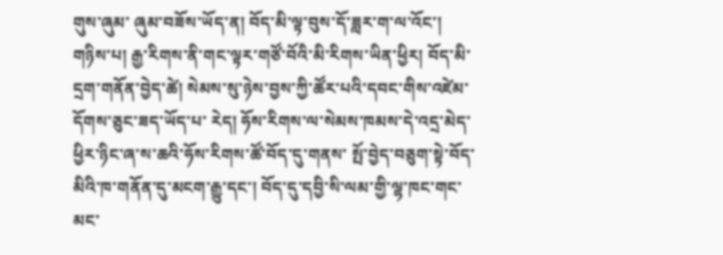གུས་ཞུམ་ ཞུམ་བཟོས་ཡོད་ན། བོད་མི་ལྟ་བུས་དོ་ཟླར་ག་ལ་འོང་། གཉིས་པ། རྒྱ་རིགས་ནི་གང་ལྟར་གཙོ་བོའི་མི་རིགས་ཡིན་ཕྱིར། བོད་མི་དྲག་གནོན་བྱེད་ཚེ། སེམས་སུ་ཉེས་བྱས་ཀྱི་ཚོར་པའི་དབང་གིས་འཛེམ་དོགས་ཅུང་ཟད་ཡོད་པ་ རེད། ཧོས་རིགས་ལ་སེམས་ཁམས་དེ་འདྲ་མེད་ཕྱིར་ཉིང་ཞ་ས་ཆའི་ཧོས་རིགས་ཚོ་བོད་དུ་གནས་ སྤོ་བྱེད་བཅུག་སྟེ་བོད་མིའི་ཁ་གནོན་དུ་མངག་རྒྱུ་དང་། བོད་དུ་དབྱི་སི་ལམ་གྱི་ལྷ་ཁང་གང་མང་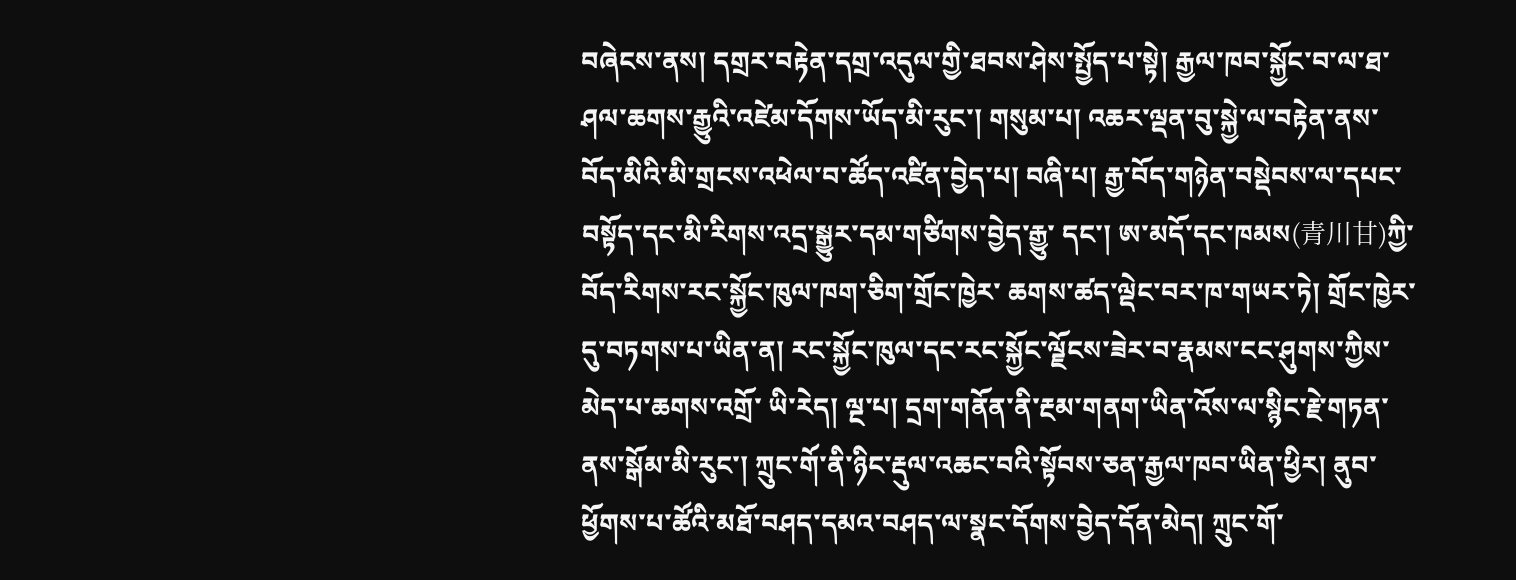བཞེངས་ནས། དགྲར་བརྟེན་དགྲ་འདུལ་གྱི་ཐབས་ཤེས་སྤྱོད་པ་སྟེ། རྒྱལ་ཁབ་སྐྱོང་བ་ལ་ཐ་ཤལ་ཆགས་རྒྱུའི་འཛེམ་དོགས་ཡོད་མི་རུང་། གསུམ་པ། འཆར་ལྡན་བུ་སྐྱེ་ལ་བརྟེན་ནས་བོད་མིའི་མི་གྲངས་འཕེལ་བ་ཚོད་འཛིན་བྱེད་པ། བཞི་པ། རྒྱ་བོད་གཉེན་བསྡེབས་ལ་དཔང་བསྟོད་དང་མི་རིགས་འདྲ་སྒྱུར་དམ་གཙིགས་བྱེད་རྒྱུ་ དང་། ཨ་མདོ་དང་ཁམས(青川甘)ཀྱི་བོད་རིགས་རང་སྐྱོང་ཁུལ་ཁག་ཅིག་གྲོང་ཁྱེར་ ཆགས་ཚད་ལྡེང་བར་ཁ་གཡར་ཏེ། གྲོང་ཁྱེར་དུ་བཏགས་པ་ཡིན་ན། རང་སྐྱོང་ཁུལ་དང་རང་སྐྱོང་ལྗོངས་ཟེར་བ་རྣམས་ངང་ཤུགས་ཀྱིས་མེད་པ་ཆགས་འགྲོ་ ཡི་རེད། ལྔ་པ། དྲག་གནོན་ནི་རྔམ་གནག་ཡིན་འོས་ལ་སྙིང་རྗེ་གཏན་ནས་སྒོམ་མི་རུང་། ཀྲུང་གོ་ནི་ཉིང་རྡུལ་འཆང་བའི་སྟོབས་ཅན་རྒྱལ་ཁབ་ཡིན་ཕྱིར། ནུབ་ཕྱོགས་པ་ཚོའི་མཐོ་བཤད་དམའ་བཤད་ལ་སྣང་དོགས་བྱེད་དོན་མེད། ཀྲུང་གོ་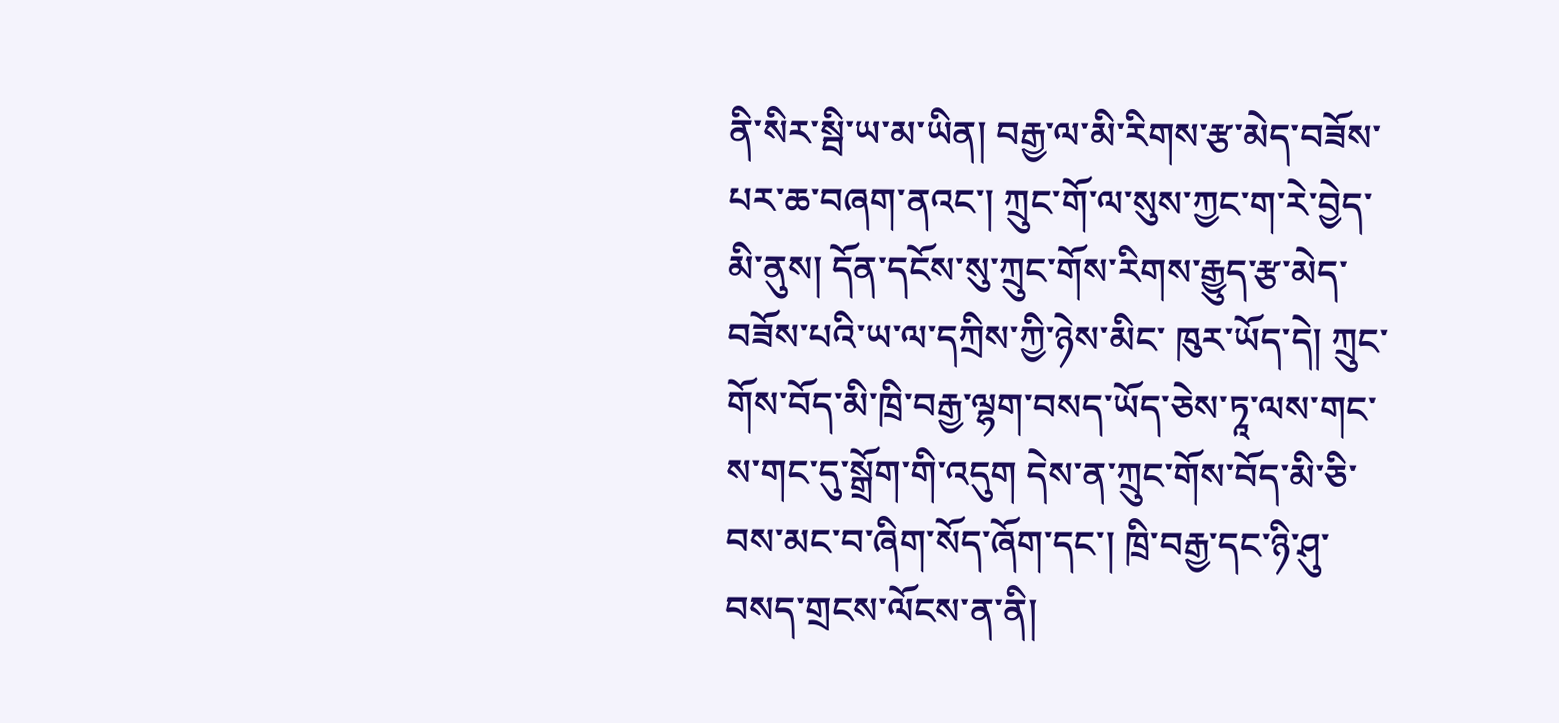ནི་སིར་སྦི་ཡ་མ་ཡིན། བརྒྱ་ལ་མི་རིགས་རྩ་མེད་བཟོས་པར་ཆ་བཞག་ནའང་། ཀྲུང་གོ་ལ་སུས་ཀྱང་ག་རེ་བྱེད་མི་ནུས། དོན་དངོས་སུ་ཀྲུང་གོས་རིགས་རྒྱུད་རྩ་མེད་བཟོས་པའི་ཡ་ལ་དཀྲིས་ཀྱི་ཉེས་མིང་ ཁུར་ཡོད་དེ། ཀྲུང་གོས་བོད་མི་ཁྲི་བརྒྱ་ལྷག་བསད་ཡོད་ཅེས་ཏཱ་ལས་གང་ས་གང་དུ་སྒྲོག་གི་འདུག དེས་ན་ཀྲུང་གོས་བོད་མི་ཅི་བས་མང་བ་ཞིག་སོད་ཞོག་དང་། ཁྲི་བརྒྱ་དང་ཉི་ཤུ་བསད་གྲངས་ལོངས་ན་ནི།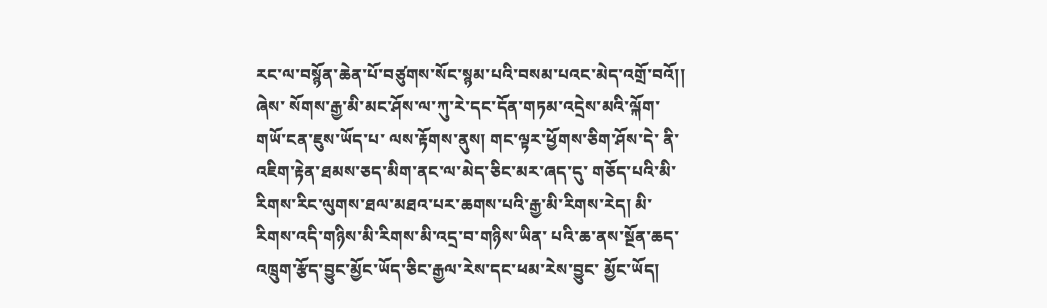རང་ལ་བསྙོན་ཆེན་པོ་བཙུགས་སོང་སྙམ་པའི་བསམ་པའང་མེད་འགྲོ་བའོ།། ཞེས་ སོགས་རྒྱ་མི་མང་ཤོས་ལ་ཀུ་རེ་དང་དོན་གཏམ་འདྲེས་མའི་ལྐོག་གཡོ་ངན་ཇུས་ཡོད་པ་ ལས་རྟོགས་ནུས། གང་ལྟར་ཕྱོགས་ཅིག་ཤོས་དེ་ ནི་འཇིག་རྟེན་ཐམས་ཅད་མིག་ནང་ལ་མེད་ཅིང་མར་ཞད་དུ་ གཅོད་པའི་མི་རིགས་རིང་ལུགས་ཐལ་མཐའ་པར་ཆགས་པའི་རྒྱ་མི་རིགས་རེད། མི་རིགས་འདི་གཉིས་མི་རིགས་མི་འདྲ་བ་གཉིས་ཡིན་ པའི་ཆ་ནས་སྔོན་ཆད་འཁྲུག་རྩོད་བྱུང་མྱོང་ཡོད་ཅིང་རྒྱལ་རེས་དང་ཕམ་རེས་བྱུང་ མྱོང་ཡོད།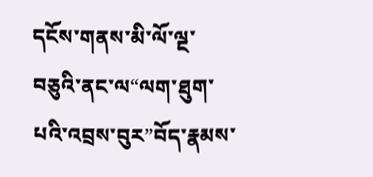དངོས་གནས་མི་ལོ་ལྔ་བཅུའི་ནང་ལ“ལག་ཐུག་པའི་འབྲས་བུར”བོད་རྣམས་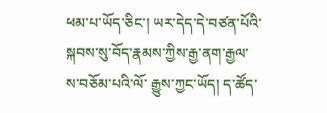ཕམ་པ་ཡོད་ཅིང་། ཡར་དེད་དེ་བཙན་པོའི་སྐབས་སུ་བོད་རྣམས་ཀྱིས་རྒྱ་ནག་རྒྱལ་ས་བཅོམ་པའི་ལོ་ རྒྱུས་ཀྱང་ཡོད། ད་ཚོད་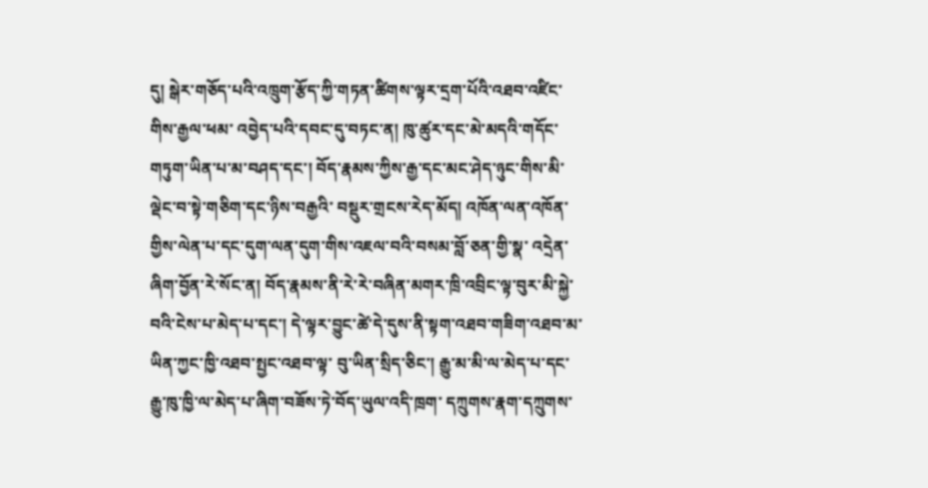དུ། སྒེར་གཅོད་པའི་འཁྲུག་རྩོད་ཀྱི་གཏན་ཚིགས་ལྟར་དྲག་པོའི་འཐབ་འཛིང་གིས་རྒྱལ་ཕམ་ འབྱེད་པའི་དབང་དུ་བཏང་ན། ཁུ་ཚུར་དང་མེ་མདའི་གདོང་གཏུག་ཡིན་པ་མ་བཤད་དང་། བོད་རྣམས་ཀྱིས་རྒྱ་དང་མང་ཤེད་ཉུང་གིས་མི་ལྡེང་བ་སྟེ་གཅིག་དང་ཉིས་བརྒྱའི་ བསྡུར་གྲངས་རེད་མོད། འཁོན་ལན་འཁོན་གྱིས་ལེན་པ་དང་དུག་ལན་དུག་གིས་འཇལ་བའི་བསམ་བློ་ཅན་གྱི་སྣ་ འདྲེན་ཞིག་བྱོན་རེ་སོང་ན། བོད་རྣམས་ནི་རེ་རེ་བཞིན་མགར་ཁྲི་འབྲིང་ལྟ་བུར་མི་སྐྱེ་བའི་ངེས་པ་མེད་པ་དང་། དེ་ལྟར་བྱུང་ཚེ་དེ་དུས་ནི་སྟག་འཐབ་གཟིག་འཐབ་མ་ཡིན་ཀྱང་ཁྱི་འཐབ་སྤྱང་འཐབ་ལྟ་ བུ་ཡིན་སྲིད་ཅིང་། རྒྱུ་མ་མི་ལ་མེད་པ་དང་རྒྱུ་ཁུ་ཁྱི་ལ་མེད་པ་ཞིག་བཟོས་ཏེ་བོད་ཡུལ་འདི་ཁྲག་ དཀྲུགས་རྣག་དཀྲུགས་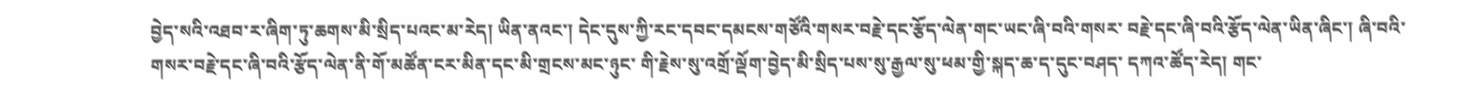བྱེད་སའི་འཐབ་ར་ཞིག་ཏུ་ཆགས་མི་སྲིད་པའང་མ་རེད། ཡིན་ནའང་། དེང་དུས་ཀྱི་རང་དབང་དམངས་གཙོའི་གསར་བརྗེ་དང་རྩོད་ལེན་གང་ཡང་ཞི་བའི་གསར་ བརྗེ་དང་ཞི་བའི་རྩོད་ལེན་ཡིན་ཞིང་། ཞི་བའི་གསར་བརྗེ་དང་ཞི་བའི་རྩོད་ལེན་ནི་གོ་མཚོན་ངར་མིན་དང་མི་གྲངས་མང་ཉུང་ གི་རྗེས་སུ་འགྲོ་ལྡོག་བྱེད་མི་སྲིད་པས་སུ་རྒྱལ་སུ་ཕམ་གྱི་སྐད་ཆ་ད་དུང་བཤད་ དཀའ་ཚོད་རེད། གང་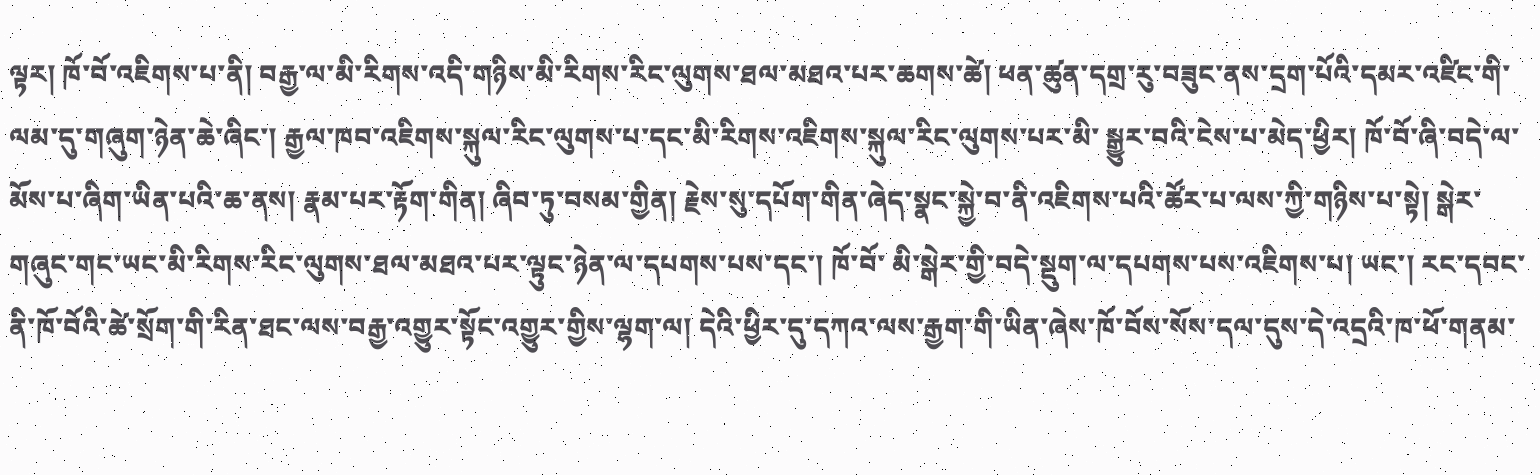ལྟར། ཁོ་བོ་འཇིགས་པ་ནི། བརྒྱ་ལ་མི་རིགས་འདི་གཉིས་མི་རིགས་རིང་ལུགས་ཐལ་མཐའ་པར་ཆགས་ཚེ། ཕན་ཚུན་དགྲ་རུ་བཟུང་ནས་དྲག་པོའི་དམར་འཛིང་གི་ལམ་དུ་གཞུག་ཉེན་ཆེ་ཞིང་། རྒྱལ་ཁབ་འཇིགས་སྐུལ་རིང་ལུགས་པ་དང་མི་རིགས་འཇིགས་སྐུལ་རིང་ལུགས་པར་མི་ སྒྱུར་བའི་ངེས་པ་མེད་ཕྱིར། ཁོ་བོ་ཞི་བདེ་ལ་མོས་པ་ཞིག་ཡིན་པའི་ཆ་ནས། རྣམ་པར་རྟོག་གིན། ཞིབ་ཏུ་བསམ་གྱིན། རྗེས་སུ་དཔོག་གིན་ཞེད་སྣང་སྐྱེ་བ་ནི་འཇིགས་པའི་ཚོར་པ་ལས་ཀྱི་གཉིས་པ་སྟེ། སྒེར་གཞུང་གང་ཡང་མི་རིགས་རིང་ལུགས་ཐལ་མཐའ་པར་ལྟུང་ཉེན་ལ་དཔགས་པས་དང་། ཁོ་བོ་ མི་སྒེར་གྱི་བདེ་སྡུག་ལ་དཔགས་པས་འཇིགས་པ། ཡང་། རང་དབང་ནི་ཁོ་བོའི་ཚེ་སྲོག་གི་རིན་ཐང་ལས་བརྒྱ་འགྱུར་སྟོང་འགྱུར་གྱིས་ལྷག་ལ། དེའི་ཕྱིར་དུ་དཀའ་ལས་རྒྱག་གི་ཡིན་ཞེས་ཁོ་བོས་སོས་དལ་དུས་དེ་འདྲའི་ཁ་ཕོ་གནམ་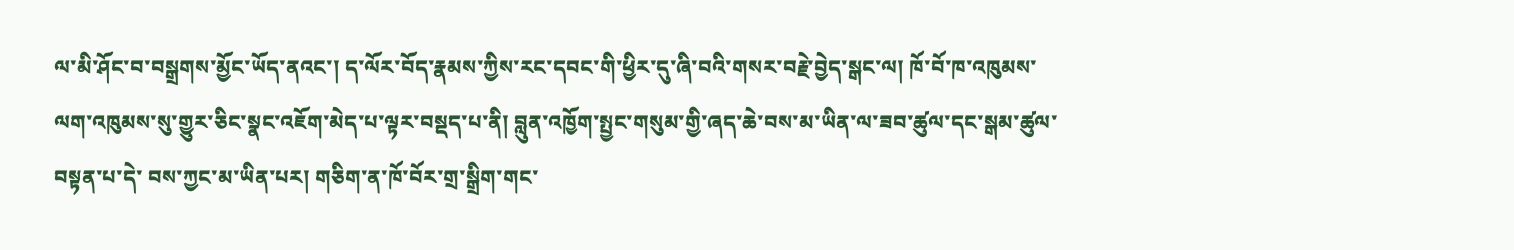ལ་མི་ཤོང་བ་བསྒྲགས་མྱོང་ཡོད་ནའང་། ད་ལོར་བོད་རྣམས་ཀྱིས་རང་དབང་གི་ཕྱིར་དུ་ཞི་བའི་གསར་བརྗེ་བྱེད་སྒང་ལ། ཁོ་བོ་ཁ་འཁུམས་ལག་འཁུམས་སུ་གྱུར་ཅིང་སྣང་འཇོག་མེད་པ་ལྟར་བསྡད་པ་ནི། བླུན་འཁྱོག་སྤྱང་གསུམ་གྱི་ཞད་ཆེ་བས་མ་ཡིན་ལ་ཟབ་ཚུལ་དང་སྒམ་ཚུལ་བསྟན་པ་དེ་ བས་ཀྱང་མ་ཡིན་པར། གཅིག་ན་ཁོ་བོར་གྲ་སྒྲིག་གང་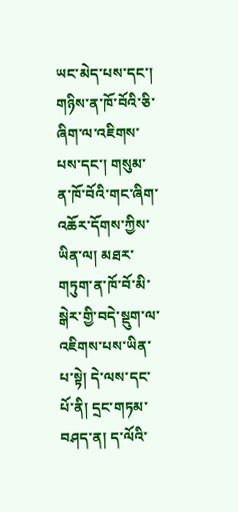ཡང་མེད་པས་དང་། གཉིས་ན་ཁོ་བོའི་ཅི་ཞིག་ལ་འཇིགས་པས་དང་། གསུམ་ན་ཁོ་བོའི་གང་ཞིག་འཆོར་དོགས་ཀྱིས་ཡིན་ལ། མཐར་གཏུག་ན་ཁོ་བོ་མི་སྒེར་གྱི་བདེ་སྡུག་ལ་འཇིགས་པས་ཡིན་པ་སྟེ། དེ་ལས་དང་པོ་ནི། དྲང་གཏམ་བཤད་ན། ད་ལོའི་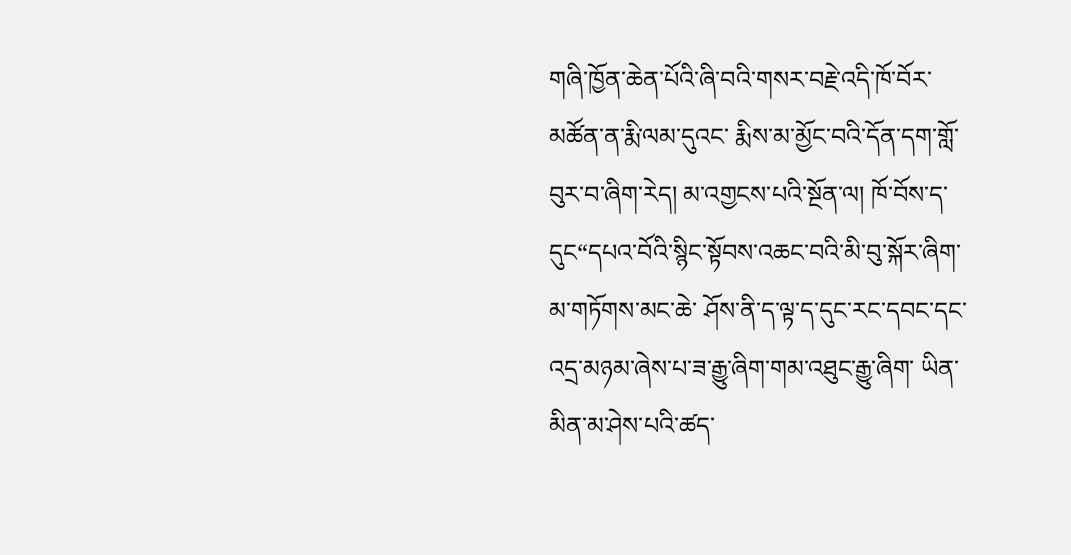གཞི་ཁྱོན་ཆེན་པོའི་ཞི་བའི་གསར་བརྗེ་འདི་ཁོ་བོར་མཚོན་ན་རྨི་ལམ་དུའང་ རྨིས་མ་མྱོང་བའི་དོན་དག་གློ་བུར་བ་ཞིག་རེད། མ་འགྱངས་པའི་སྔོན་ལ། ཁོ་བོས་ད་དུང“དཔའ་བོའི་སྙིང་སྟོབས་འཆང་བའི་མི་བུ་སྐོར་ཞིག་མ་གཏོགས་མང་ཆེ་ ཤོས་ནི་ད་ལྟ་ད་དུང་རང་དབང་དང་འདྲ་མཉམ་ཞེས་པ་ཟ་རྒྱུ་ཞིག་གམ་འཐུང་རྒྱུ་ཞིག་ ཡིན་མིན་མ་ཤེས་པའི་ཚད་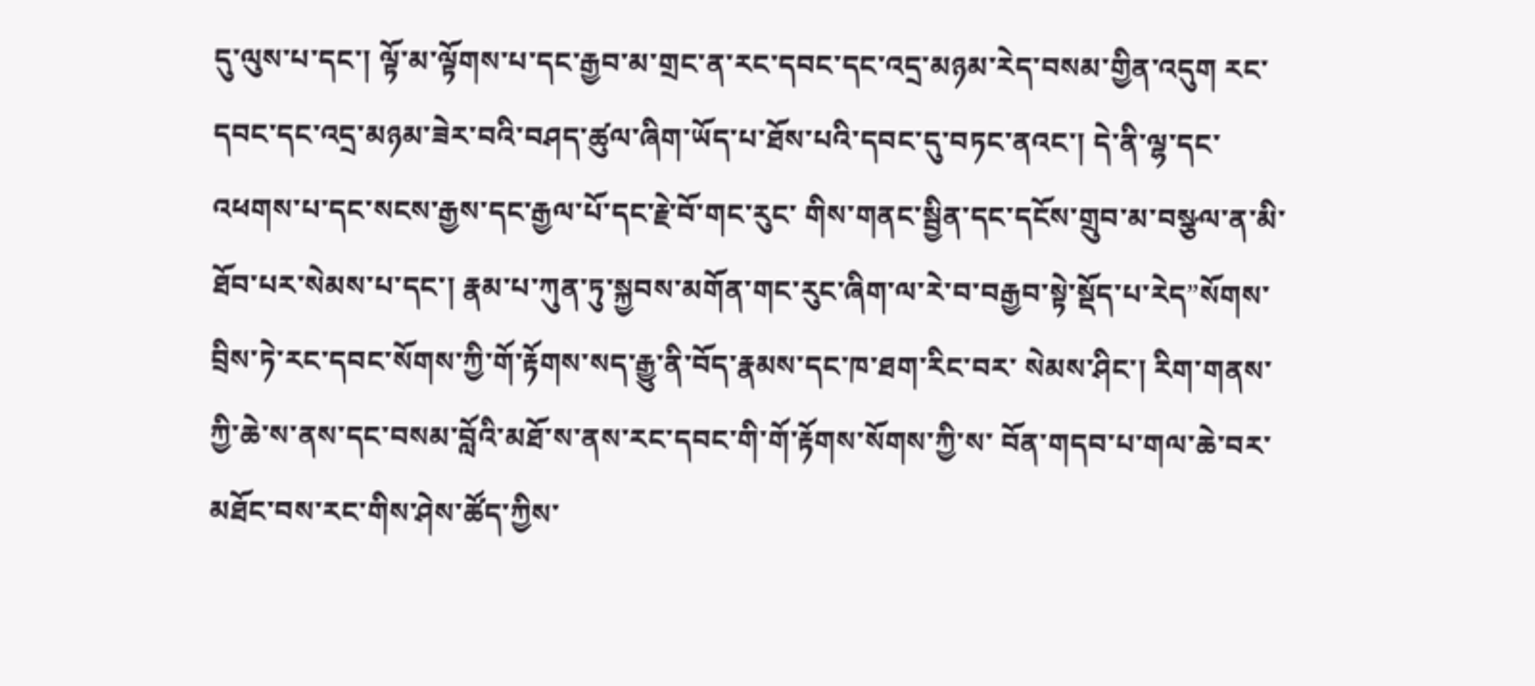དུ་ལུས་པ་དང་། ལྟོ་མ་ལྟོགས་པ་དང་རྒྱབ་མ་གྲང་ན་རང་དབང་དང་འདྲ་མཉམ་རེད་བསམ་གྱིན་འདུག རང་དབང་དང་འདྲ་མཉམ་ཟེར་བའི་བཤད་ཚུལ་ཞིག་ཡོད་པ་ཐོས་པའི་དབང་དུ་བཏང་ནའང་། དེ་ནི་ལྷ་དང་འཕགས་པ་དང་སངས་རྒྱས་དང་རྒྱལ་པོ་དང་རྗེ་བོ་གང་རུང་ གིས་གནང་སྦྱིན་དང་དངོས་གྲུབ་མ་བསྩལ་ན་མི་ཐོབ་པར་སེམས་པ་དང་། རྣམ་པ་ཀུན་ཏུ་སྐྱབས་མགོན་གང་རུང་ཞིག་ལ་རེ་བ་བརྒྱབ་སྟེ་སྡོད་པ་རེད”སོགས་ བྲིས་ཏེ་རང་དབང་སོགས་ཀྱི་གོ་རྟོགས་སད་རྒྱུ་ནི་བོད་རྣམས་དང་ཁ་ཐག་རིང་བར་ སེམས་ཤིང་། རིག་གནས་ཀྱི་ཆེ་ས་ནས་དང་བསམ་བློའི་མཐོ་ས་ནས་རང་དབང་གི་གོ་རྟོགས་སོགས་ཀྱི་ས་ བོན་གདབ་པ་གལ་ཆེ་བར་མཐོང་བས་རང་གིས་ཤེས་ཚོད་ཀྱིས་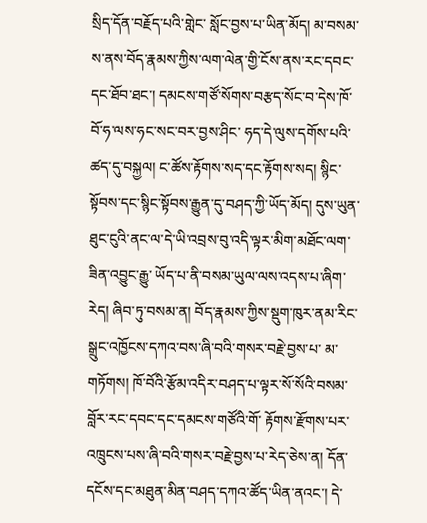སྲིད་དོན་བརྗོད་པའི་གླེང་ སློང་བྱས་པ་ཡིན་མོད། མ་བསམ་ས་ནས་བོད་རྣམས་ཀྱིས་ལག་ལེན་གྱི་ངོས་ནས་རང་དབང་དང་ཐོབ་ཐང་། དམངས་གཙོ་སོགས་བརྩད་སོང་བ་དེས་ཁོ་བོ་ཧ་ལས་ཧང་སང་བར་བྱས་ཤིང་ ཧད་དེ་ལུས་དགོས་པའི་ཚད་དུ་བསྐྱལ། ང་ཚོས་རྟོགས་སད་དང་རྟོགས་སད། སྙིང་སྟོབས་དང་སྙིང་སྟོབས་རྒྱུན་དུ་བཤད་ཀྱི་ཡོད་མོད། དུས་ཡུན་ཐུང་ངུའི་ནང་ལ་དེ་ཡི་འབྲས་བུ་འདི་ལྟར་མིག་མཐོང་ལག་ཟིན་འབྱུང་རྒྱུ་ ཡོད་པ་ནི་བསམ་ཡུལ་ལས་འདས་པ་ཞིག་རེད། ཞིབ་ཏུ་བསམ་ན། བོད་རྣམས་ཀྱིས་སྡུག་ཁུར་ནམ་རིང་སྒྲུང་འཁྱོངས་དཀའ་བས་ཞི་བའི་གསར་བརྗེ་བྱས་པ་ མ་གཏོགས། ཁོ་བོའི་རྩོམ་འདིར་བཤད་པ་ལྟར་སོ་སོའི་བསམ་བློར་རང་དབང་དང་དམངས་གཙོའི་གོ་ རྟོགས་རྫོགས་པར་འཁྲུངས་པས་ཞི་བའི་གསར་བརྗེ་བྱས་པ་རེད་ཅེས་ན། དོན་དངོས་དང་མཐུན་མིན་བཤད་དཀའ་ཚོད་ཡིན་ནའང་། དེ་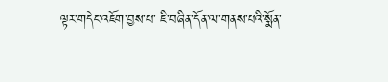ལྟར་གདེང་འཇོག་བྱས་པ་ ཇི་བཞིན་དོན་ལ་གནས་པའི་སྨོན་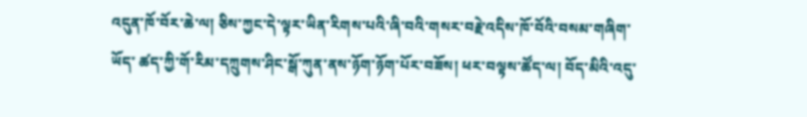འདུན་ཁོ་བོར་ཆེ་ལ། ཅིས་ཀྱང་དེ་ལྟར་ཡིན་རིགས་པའི་ཞི་བའི་གསར་བརྗེ་འདིས་ཁོ་བོའི་བསམ་གཞིག་ཡོད་ ཚད་ཀྱི་གོ་རིམ་དཀྲུགས་ཤིང་སྒོ་ཀུན་ནས་ཉོག་ཉོག་པོར་བཟོས། ཕར་བལྟས་ཚོད་ལ། བོད་མིའི་འདུ་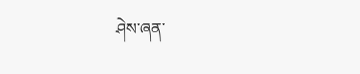ཤེས་ཞན་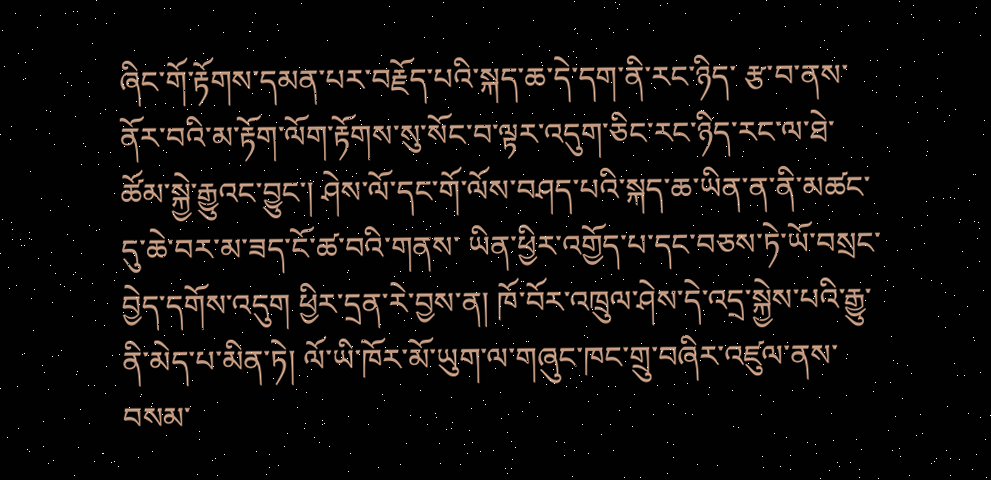ཞིང་གོ་རྟོགས་དམན་པར་བརྗོད་པའི་སྐད་ཆ་དེ་དག་ནི་རང་ཉིད་ རྩ་བ་ནས་ནོར་བའི་མ་རྟོག་ལོག་རྟོགས་སུ་སོང་བ་ལྟར་འདུག་ཅིང་རང་ཉིད་རང་ལ་ཐེ་ ཚོམ་སྐྱེ་རྒྱུའང་བྱུང་། ཤེས་ལོ་དང་གོ་ལོས་བཤད་པའི་སྐད་ཆ་ཡིན་ན་ནི་མཚང་དུ་ཆེ་བར་མ་ཟད་ངོ་ཚ་བའི་གནས་ ཡིན་ཕྱིར་འགྱོད་པ་དང་བཅས་ཏེ་ཡོ་བསྲང་བྱེད་དགོས་འདུག ཕྱིར་དྲན་རེ་བྱས་ན། ཁོ་བོར་འཁྲུལ་ཤེས་དེ་འདྲ་སྐྱེས་པའི་རྒྱུ་ནི་མེད་པ་མིན་ཏེ། ལོ་ཡི་ཁོར་མོ་ཡུག་ལ་གཞུང་ཁང་གྲུ་བཞིར་འཛུལ་ནས་བསམ་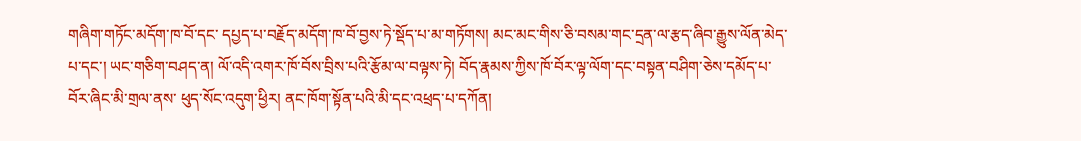གཞིག་གཏོང་མདོག་ཁ་བོ་དང་ དཔྱད་པ་བརྗོད་མདོག་ཁ་བོ་བྱས་ཏེ་སྡོད་པ་མ་གཏོགས། མང་མང་གིས་ཅི་བསམ་གང་དྲན་ལ་རྩད་ཞིབ་རྒྱུས་ལོན་མེད་པ་དང་། ཡང་གཅིག་བཤད་ན། ལོ་འདི་འགར་ཁོ་བོས་བྲིས་པའི་རྩོམ་ལ་བལྟས་ཏེ། བོད་རྣམས་ཀྱིས་ཁོ་བོར་ལྟ་ལོག་དང་བསྟན་བཤིག་ཅེས་དམོད་པ་བོར་ཞིང་མི་གྲལ་ནས་ ཕུད་སོང་འདུག་ཕྱིར། ནང་ཁོག་སྟོན་པའི་མི་དང་འཕྲད་པ་དཀོན།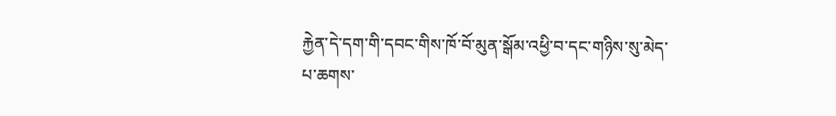རྐྱེན་དེ་དག་གི་དབང་གིས་ཁོ་བོ་མུན་སྒོམ་འཕྱི་བ་དང་གཉིས་སུ་མེད་པ་ཆགས་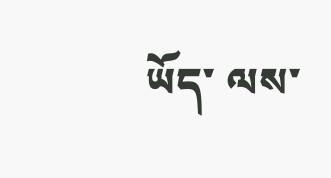ཡོད་ ལས་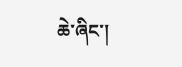ཆེ་ཞིང་།